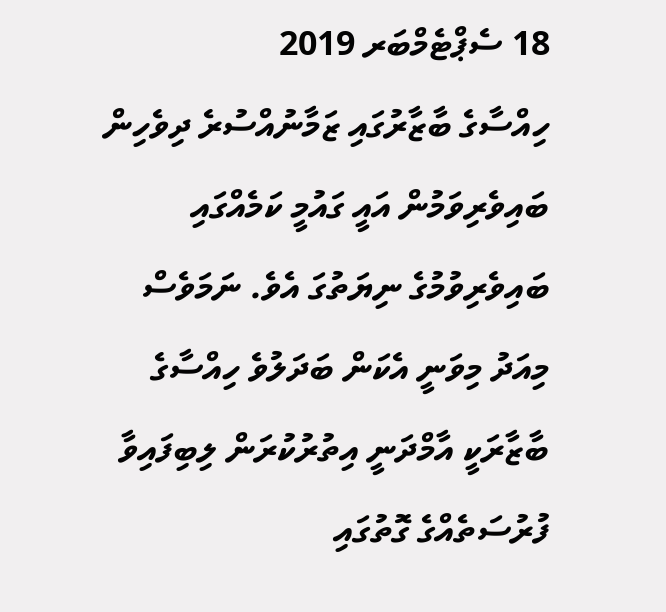18 ސެޕްޓެމްބަރ 2019
ހިއްސާގެ ބާޒާރުގައި ޒަމާނުއްސުރެ ދިވެހިން ބައިވެރިވަމުން އައީ ގައުމީ ކަމެއްގައި ބައިވެރިވުމުގެ ނިޔަތުގަ އެވެ. ނަމަވެސް މިއަދު މިވަނީ އެކަން ބަދަލުވެ ހިއްސާގެ ބާޒާރަކީ އާމްދަނީ އިތުރުކުރަން ލިބިފައިވާ ފުރުސަތެއްގެ ގޮތުގައި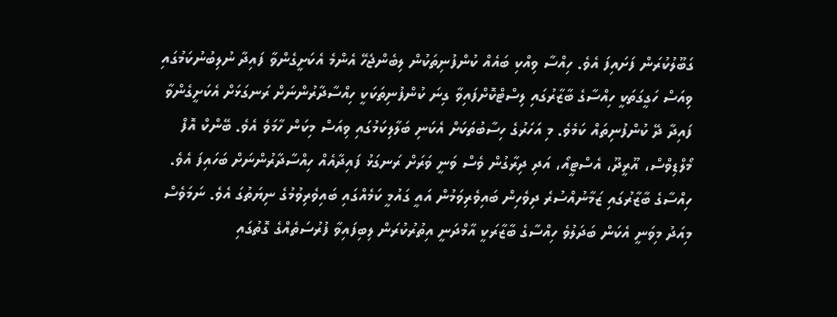ގަބޫލުކުރަން ފަށައިފަ އެވެ. ހިއްސާ ވިއްކި ބައެއް ކުންފުނިތަކުން ލިބެންޖެހޭ އެންމެ އެކަށީގެންވާ ފައިދާ ނުލިބުނުކަމުގައި ވިއަސް ހަގީގަތަކީ ހިއްސާގެ ބާޒާރުގައި ލިސްޓްކޮށްފައިވާ ގިނަ ކުންފުނިތަކަކީ ހިއްސާދާރުންނަށް ރަނގަޅަށް އެކަށީގެންވާ ފައިދާ ދޭ ކުންފުނިތައް ކަމެވެ. މި އަހަރުގެ ހިސާބުތަކަށް އެކަނި ބަލާލިކަމުގައި ވިއަސް މިކަން ހާމަވެ އެވެ. ބޭންކް އޮފް މޯލްޑިވްސް، އޫރީދޫ، އެސްޓީއޯ، އަދި ދިރާގުން ވެސް ވަނީ ވަރަށް ރަނގަޅު ފައިދާއެއް ހިއްސާދާރުންނަށް ބަހައިފަ އެވެ.
ހިއްސާގެ ބާޒާރުގައި ޒަމާނުއްސުރެ ދިވެހިން ބައިވެރިވަމުން އައީ ގައުމީ ކަމެއްގައި ބައިވެރިވުމުގެ ނިޔަތުގަ އެވެ. ނަމަވެސް މިއަދު މިވަނީ އެކަން ބަދަލުވެ ހިއްސާގެ ބާޒާރަކީ އާމްދަނީ އިތުރުކުރަން ލިބިފައިވާ ފުރުސަތެއްގެ ގޮތުގައި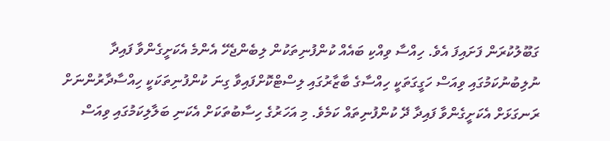ގަބޫލުކުރަން ފަށައިފަ އެވެ. ހިއްސާ ވިއްކި ބައެއް ކުންފުނިތަކުން ލިބެންޖެހޭ އެންމެ އެކަށީގެންވާ ފައިދާ ނުލިބުނުކަމުގައި ވިއަސް ހަގީގަތަކީ ހިއްސާގެ ބާޒާރުގައި ލިސްޓްކޮށްފައިވާ ގިނަ ކުންފުނިތަކަކީ ހިއްސާދާރުންނަށް ރަނގަޅަށް އެކަށީގެންވާ ފައިދާ ދޭ ކުންފުނިތައް ކަމެވެ. މި އަހަރުގެ ހިސާބުތަކަށް އެކަނި ބަލާލިކަމުގައި ވިއަސް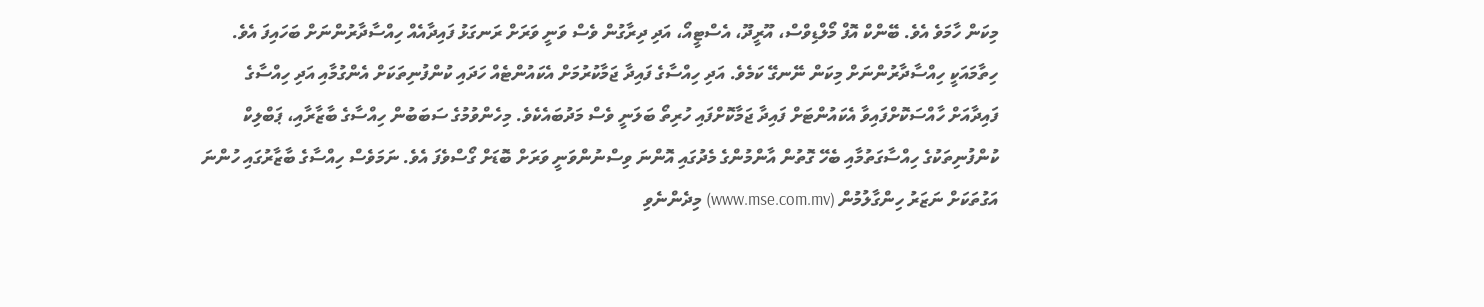މިކަން ހާމަވެ އެވެ. ބޭންކް އޮފް މޯލްޑިވްސް، އޫރީދޫ، އެސްޓީއޯ، އަދި ދިރާގުން ވެސް ވަނީ ވަރަށް ރަނގަޅު ފައިދާއެއް ހިއްސާދާރުންނަށް ބަހައިފަ އެވެ.
ހިތާމައަކީ ހިއްސާދާރުންނަށް މިކަން ނޭނގޭ ކަމެވެ. އަދި ހިއްސާގެ ފައިދާ ޖަމާކުރުމަށް އެކައުންޓެއް ހަދައި ކުންފުނިތަކަށް އެންގުމާއި އަދި ހިއްސާގެ ފައިދާއަށް ހާއްސަކޮށްފައިވާ އެކައުންޓަށް ފައިދާ ޖަމާކޮށްފައި ހުރިތޯ ބަލަނީ ވެސް މަދުބައެކެވެ. މިހެންވުމުގެ ސަބަބުން ހިއްސާގެ ބާޒާރާއި، ޕަބްލިކް ކުންފުނިތަކުގެ ހިއްސާގަތުމާއި ބެހޭ ގޮތުން އާންމުންގެ މެދުގައި އޮންނަ ވިސްނުންވަނީ ވަރަށް ބޮޑަށް ގޯސްވެފަ އެވެ. ނަމަވެސް ހިއްސާގެ ބާޒާރުގައި ހުންނަ އަގުތަކަށް ނަޒަރު ހިންގާލުމުން (www.mse.com.mv) މިދެންނެވި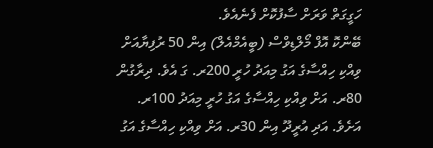ހަގީގަތް ވަރަށް ސާފުކޮށް ފެނެއެވެ.
ބޭންކޮ އޮފް މޯލްޑިވްސް (ބީއެމްއެލް) އިން 50 ރުފިޔާއަށް ވިއްކި ހިއްސާގެ އަގު މިއަދު ހުރީ 200ރ. ގަ އެވެ. ދިރާގުން 80ރ. އަށް ވިއްކި ހިއްސާގެ އަގު ހުރީ މިއަދު 100ރ. އަށެވެ. އަދި އުރީދޫ އިން 30ރ. އަށް ވިއްކި ހިއްސާގެ އަގު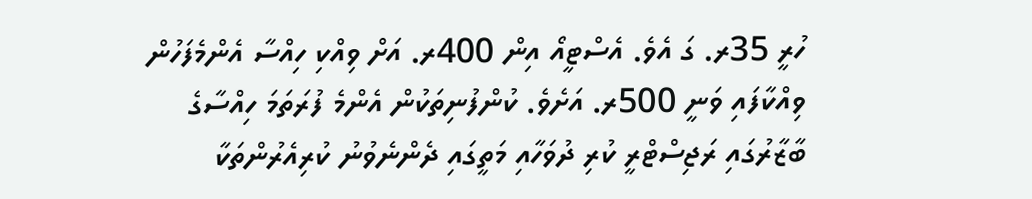ހުރީ 35ރ. ގަ އެވެ. އެސްޓީއޯ އިން 400ރ. އަށް ވިއްކި ހިއްސާ އެންމެފަހުން ވިއްކާފައި ވަނީ 500ރ. އަށެވެ. ކުންފުނިތަކުން އެންމެ ފުރަތަމަ ހިއްސާގެ ބާޒާރުގައި ރަޖިސްޓްރީ ކުރި ދުވަހާއި މަތީގައި ދެންނެވުނު ކުރިއެރުންތަކާ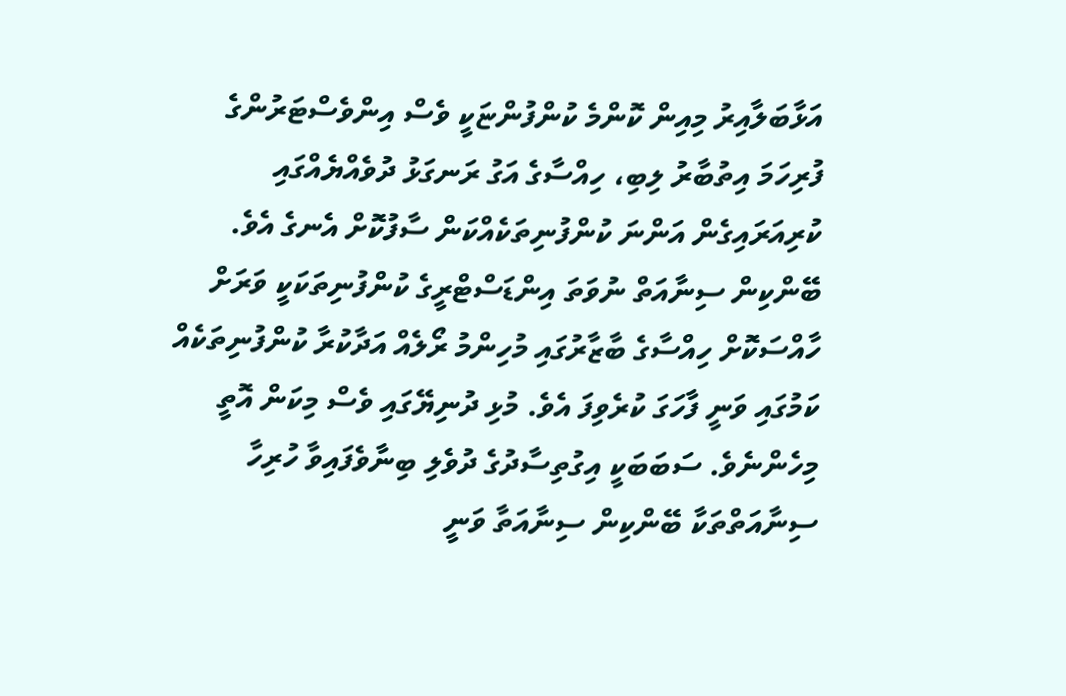އަޅާބަލާއިރު މިއިން ކޮންމެ ކުންފުންޏަކީ ވެސް އިންވެސްޓަރުންގެ ފުރިހަމަ އިތުބާރު ލިބި، ހިއްސާގެ އަގު ރަނގަޅު ދުވެއްޔެއްގައި ކުރިއަރައިގެން އަންނަ ކުންފުނިތަކެއްކަން ސާފުކޮށް އެނގެ އެވެ.
ބޭންކިން ސިނާއަތް ނުވަތަ އިންޑަސްޓްރީގެ ކުންފުނިތަކަކީ ވަރަށް ހާއްސަކޮށް ހިއްސާގެ ބާޒާރުގައި މުހިންމު ރޯލެއް އަދާކުރާ ކުންފުނިތަކެއް ކަމުގައި ވަނީ ފާހަގަ ކުރެވިފަ އެވެ. މުޅި ދުނިޔޭގައި ވެސް މިކަން އޮތީ މިހެންނެވެ. ސަބަބަކީ އިގުތިސާދުގެ ދުވެލި ބިނާވެފައިވާ ހުރިހާ ސިނާއަތްތަކާ ބޭންކިން ސިނާއަތާ ވަނީ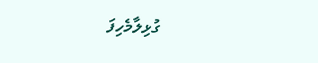ގުޅިލާމެހިފަ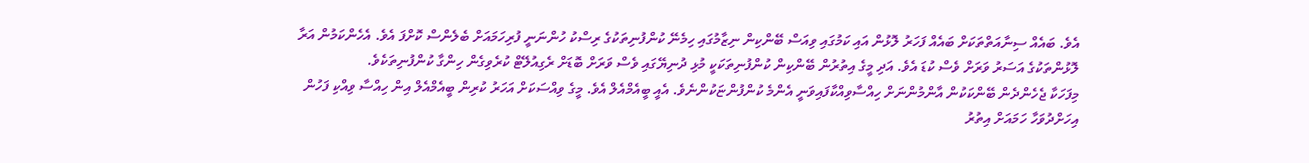އެވެ. ބައެއް ސިނާއަތްތަކަށް ބައެއް ފަހަރު ލޮޅުން އައި ކަމުގައި ވިއަސް ބޭންކިން ނިޒާމުގައި ހިމެނޭ ކުންފުނިތަކުގެ ރިސްކު ހުންނަނީ ފުރިހަމައަށް ބެލެންސް ކޮށްފަ އެވެ. އެހެންކަމުން އަރާ ލޮޅުންތަކުގެ އަސަރު ވަރަށް ވެސް ކުޑަ އެވެ. އަދި މީގެ އިތުރުން ބޭންކިން ކުންފުނިތަކަކީ މުޅި ދުނިޔޭގައި ވެސް ވަރަށް ބޮޑަށް ރެގިއުލޭޓް ކުރެވިގެން ހިންގާ ކުންފުނިތަކެވެ.
މިފަހަކާ ޖެހެންދެން ބޭންކަކުން އާންމުންނަށް ހިއްސާވިއްކާފައިވަނީ އެންމެ ކުންފުންޏަކުންނެވެ. އެއީ ބީއެމްއެލް އެވެ. މީގެ ވިއްސަކަށް އަހަރު ކުރިން ބީއެމްއެލް އިން ހިއްސާ ވިއްކި ފަހުން އިހަށްދުވަހާ ހަމައަށް އިތުރު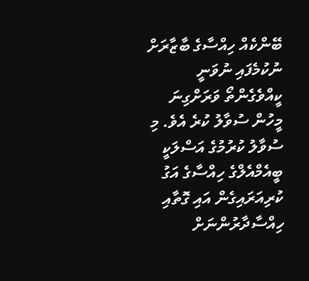ބޭންކެއް ހިއްސާގެ ބާޒާރަށް ނުކުމެފައި ނުވަނީ ކީއްވެގެންތޯ ވަރަށްގިނަ މީހުން ސުވާލު ކުރެ އެވެ. މި ސުވާލު ކުރުމުގެ އަސްލަކީ ބީއެމްއެލްގެ ހިއްސާގެ އަގު ކުރިއަރައިގެން އައި ގޮތާއި ހިއްސާދާރުންނަށް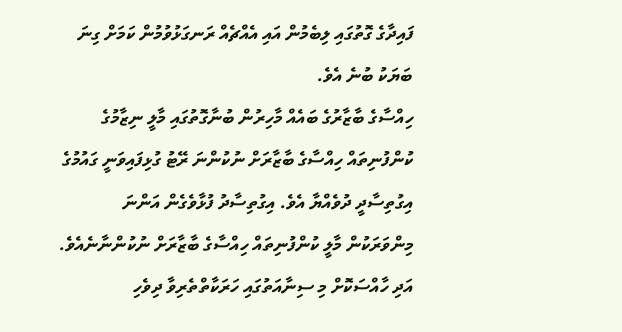ފައިދާގެ ގޮތުގައި ލިބެމުން އައި އެއްޗެއް ރަނގަޅުވުމުން ކަމަށް ގިނަ ބަޔަކު ބުނެ އެވެ.
ހިއްސާގެ ބާޒާރުގެ ބައެއް މާހިރުން ބުނާގޮތުގައި މާލީ ނިޒާމުގެ ކުންފުނިތައް ހިއްސާގެ ބާޒާރަށް ނުކުންނަ ރޭޓު ގުޅިފައިވަނީ ގައުމުގެ އިގުތިސާދީ ދުވެއްޔާ އެވެ. އިގުތިސާދު ފުޅާވެގެން އަންނަ މިންވަރަކުން މާލީ ކުންފުނިތައް ހިއްސާގެ ބާޒާރަށް ނުކުންނާނެއެވެ. އަދި ހާއްސަކޮށް މި ސިނާއަތުގައި ހަރަކާތްތެރިވާ ދިވެހި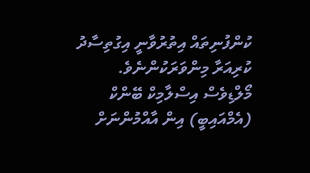ކުންފުނިތައް އިތުރުވާނީ އިގުތިސާދު ކުރިއަރާ މިންވަރަކުންނެވެ.
މޯލްޑިވެސް އިސްލާމިކް ބޭންކް (އެމްއައިބީ) އިން އާއްމުންނަށް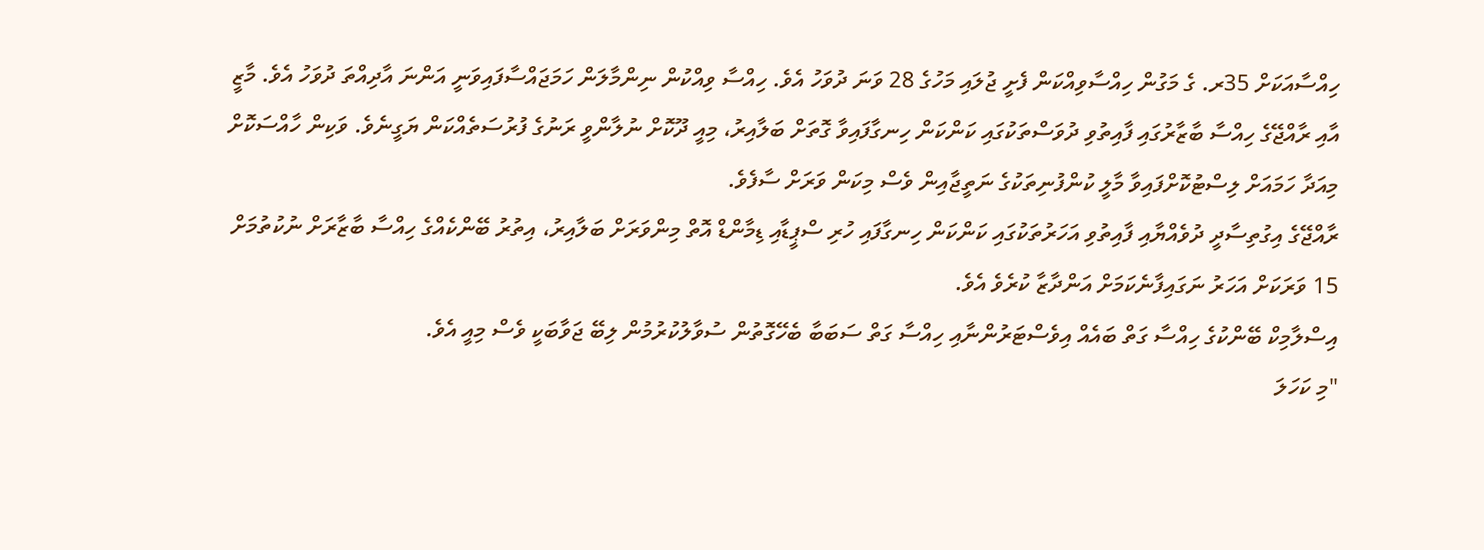ހިއްސާއަކަށް 35ރ. ގެ މަގުން ހިއްސާވިއްކަން ފެށީ ޖުލައި މަހުގެ 28 ވަނަ ދުވަހު އެވެ. ހިއްސާ ވިއްކުން ނިންމާލަން ހަމަޖައްސާފައިވަނީ އަންނަ އާދިއްތަ ދުވަހު އެވެ. މާޒީ އާއި ރާއްޖޭގެ ހިއްސާ ބާޒާރުގައި ފާއިތުވި ދުވަސްތަކުގައި ކަންކަން ހިނގާފައިވާ ގޮތަށް ބަލާއިރު، މިއީ ދޫކޮށް ނުލާންވީ ރަނުގެ ފުރުސަތެއްކަން ޔަގީނެވެ. ވަކިން ހާއްސަކޮށް މިއަދާ ހަމައަށް ލިސްޓުކޮށްފައިވާ މާލީ ކުންފުނިތަކުގެ ނަތީޖާއިން ވެސް މިކަން ވަރަށް ސާފެވެ.
ރާއްޖޭގެ އިގުތިސާދީ ދުވެއްޔާއި ފާއިތުވި އަހަރުތަކުގައި ކަންކަން ހިނގާފައި ހުރި ސްޕީޑާއި ޑިމާންޑް އޮތް މިންވަރަށް ބަލާއިރު، އިތުރު ބޭންކެއްގެ ހިއްސާ ބާޒާރަށް ނުކުތުމަށް 15 ވަރަކަށް އަހަރު ނަގައިފާނެކަމަށް އަންދާޒާ ކުރެވެ އެވެ.
އިސްލާމިކް ބޭންކުގެ ހިއްސާ ގަތް ބައެއް އިވެސްޓަރުންނާއި ހިއްސާ ގަތް ސަބަބާ ބެހޭގޮތުން ސުވާލުކުރުމުން ލިބޭ ޖަވާބަކީ ވެސް މިއީ އެވެ.
"މި ކަހަލަ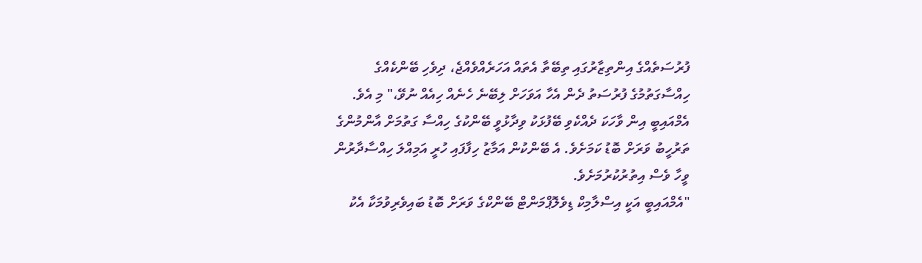ފުރުސަތެއްގެ އިންތިޒާރުގައި ތިބޭތާ އެތައް އަހަރެއްވެއްޖެ، ދިވެހި ބޭންކެއްގެ ހިއްސާގަތުމުގެ ފުރުސަތު ދެން އެހާ އަވަހަށް ލިބޭނެ ހެނެއް ހިއެއް ނުވޭ،" މި އެވެ.
އެމްއައިބީ އިން ވާހަކަ ދެއްކެވި ބޭފުޅަކު ވިދާޅުވީ ބޭންކުގެ ހިއްސާ ގަތުމަށް އާންމުންގެ ތަރުހީބު ވަރަށް ބޮޑު ކަމަށެވެ. އެ ބޭންކުން އަމާޒު ހިފާފައި ހުރީ އަމިއްލަ ހިއްސާދާރުން ވީހާ ވެސް އިތުރުކުރުމަށެވެ.
"އެމްއައިބީ އަކީ އިސްލާމިކް ޑިވެލޮޕްމަންޓް ބޭންކްގެ ވަރަށް ބޮޑު ބައިވެރިވުމަކާ އެކު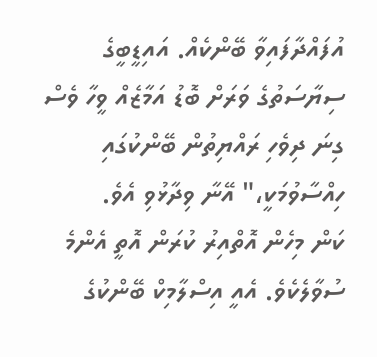އުފައްދާފައިވާ ބޭންކެއް. އައިޑީބީގެ ސިޔާސަތުގެ ވަރަށް ބޮޑު އަމާޒެއް ވީހާ ވެސް ގިނަ ދިވެހި ރައްޔިތުން ބޭންކުގައި ހިއްސާވުމަކީ،" އޭނާ ވިދާޅުވި އެވެ.
ކަން މިހެން އޮތްއިރު ކުރަން އޮތީ އެންމެ ސުވާލެކެވެ. އެއީ އިސްލާމިކް ބޭންކުގެ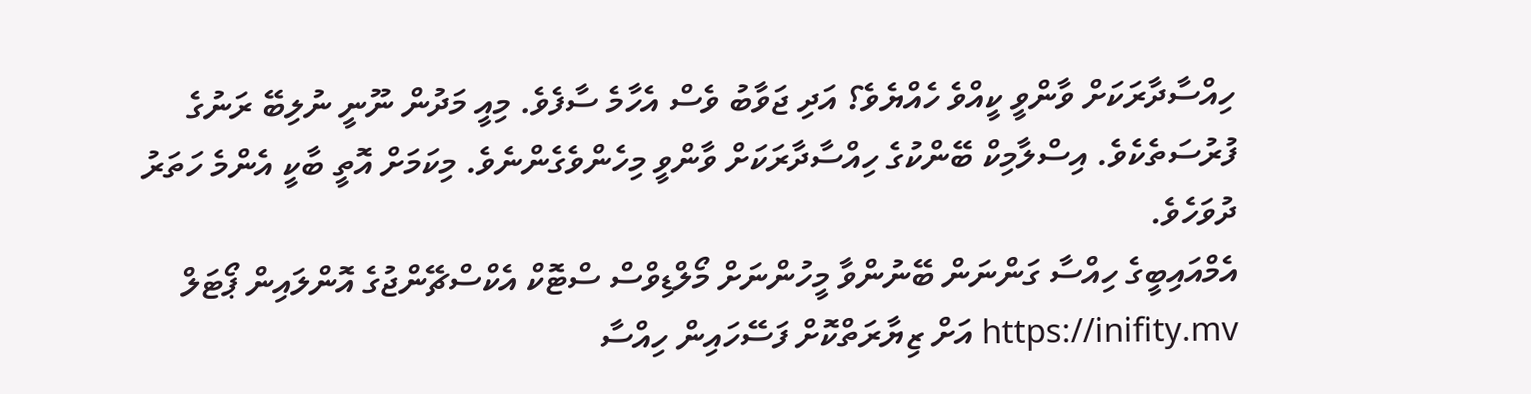ހިއްސާދާރަކަށް ވާންވީ ކީއްވެ ހެއްޔެވެ؟ އަދި ޖަވާބު ވެސް އެހާމެ ސާފެވެ. މިއީ މަދުން ނޫނީ ނުލިބޭ ރަނުގެ ފުރުސަތެކެވެ. އިސްލާމިކް ބޭންކުގެ ހިއްސާދާރަކަށް ވާންވީ މިހެންވެގެންނެވެ. މިކަމަށް އޮތީ ބާކީ އެންމެ ހަތަރު ދުވަހެވެ.
އެމްއައިބީގެ ހިއްސާ ގަންނަން ބޭނުންވާ މީހުންނަށް މޯލްޑިވްސް ސްޓޮކް އެކްސްޗޭންޖުގެ އޮންލައިން ޕޯޓަލް https://inifity.mv އަށް ޒިޔާރަތްކޮށް ފަސޭހައިން ހިއްސާ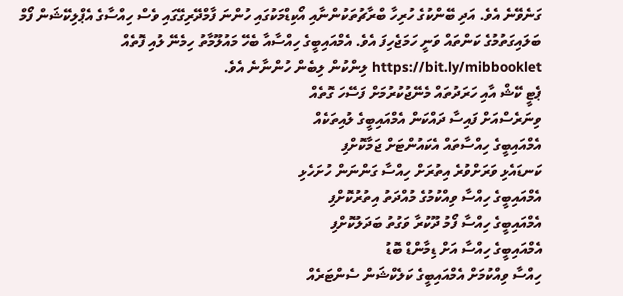ގަނެވޭނެ އެވެ. އަދި ބޭންކުގެ ހުރިހާ ބްރާޗުތަކުންނާއި އޯކިޑްމަކުގައި ހުންނަ ފާމްދޭރިގޭގައި ވެސް ހިއްސާގެ އެޕްލިކޭޝަން ފޯމް ބަލައިގަތުމުގެ ކަންތައް ވަނީ ހަމަޖެހިފަ އެވެ. އެމްއައިބީގެ ހިއްސާއާ ބެހޭ މައުލޫމާތު ހިމެނޭ ލުއި ފޮތެއް https://bit.ly/mibbooklet ލިންކުން ލިބެން ހުންނާނެ އެވެ.
ޕެޓީ ކޭޝް އާއި ހަރަދުތައް މެނޭޖުކުރުމަށް ފަސޭހަ ގޮތެއް
ވިނަރެސްއަށް ފައިސާ ދައްކަން އެމްއައިބީގެ ލުއިތަކެއް
އެމްއައިބީގެ ހިއްސާތައް އެކައުންޓަށް ޖަމާކޮށްފި
ކަނޑައެޅި ވަރަށްވުރެ އިތުރަށް ހިއްސާ ގަންނަން ހުށަހެޅި
އެމްއައިބީގެ ހިއްސާ ވިއްކުމުގެ މުއްދަތު އިތުރުކޮށްފި
އެމްއައިބީގެ ހިއްސާ ފޯމު ދޫކުރާ ވަގުތު ބަދަލުކޮށްފި
އެމްއައިބީގެ ހިއްސާ އަށް ޑިމާންޑް ބޮޑު
ހިއްސާ ވިއްކުމަށް އެމްއައިބީގެ ކަލެކްޝަން ސެންޓަރެއް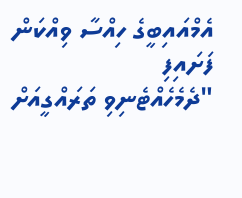އެމްއައިބީގެ ހިއްސާ ވިއްކަން ފަށައިފި
"ދެމެހެއްޓެނިވި ތަރައްގީއަށް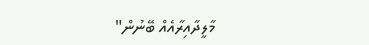މާލީދާއިރާއެއް ބޭނުން"